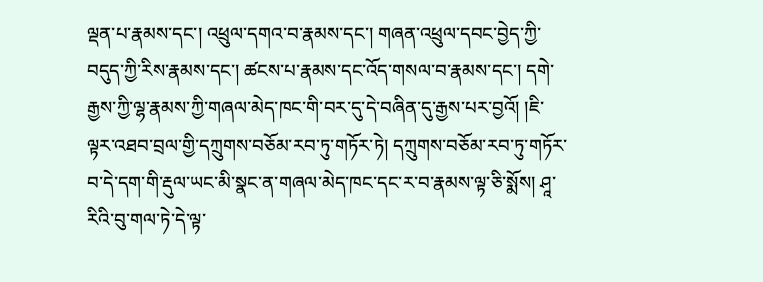ལྡན་པ་རྣམས་དང་། འཕྲུལ་དགའ་བ་རྣམས་དང་། གཞན་འཕྲུལ་དབང་བྱེད་ཀྱི་བདུད་ཀྱི་རིས་རྣམས་དང་། ཚངས་པ་རྣམས་དང་འོད་གསལ་བ་རྣམས་དང་། དགེ་རྒྱས་ཀྱི་ལྷ་རྣམས་ཀྱི་གཞལ་མེད་ཁང་གི་བར་དུ་དེ་བཞིན་དུ་རྒྱས་པར་བྱའོ། །ཇི་ལྟར་འཐབ་བྲལ་གྱི་དཀྲུགས་བཅོམ་རབ་ཏུ་གཏོར་ཏེ། དཀྲུགས་བཅོམ་རབ་ཏུ་གཏོར་བ་དེ་དག་གི་རྡུལ་ཡང་མི་སྣང་ན་གཞལ་མེད་ཁང་དང་ར་བ་རྣམས་ལྟ་ཅི་སྨོས། ཤཱ་རིའི་བུ་གལ་ཏེ་དེ་ལྟ་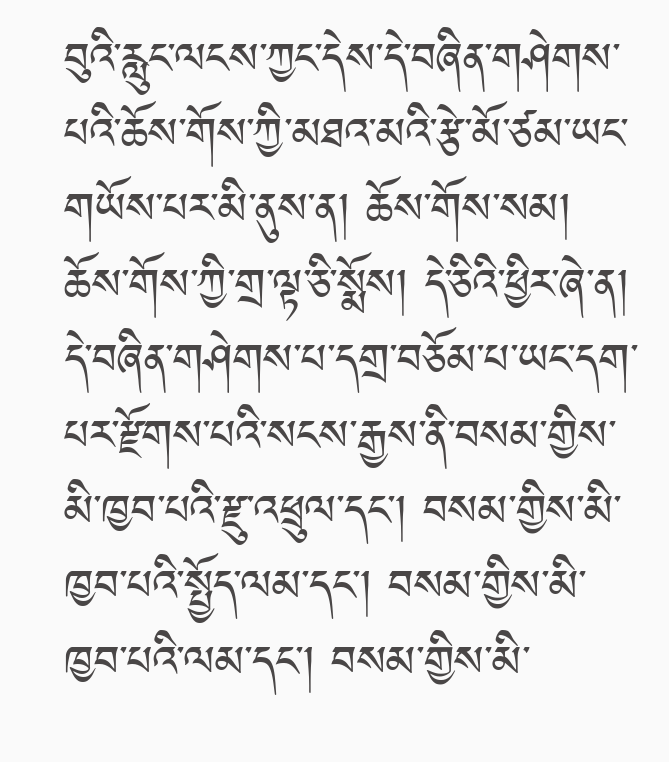བུའི་རླུང་ལངས་ཀྱང་དེས་དེ་བཞིན་གཤེགས་པའི་ཆོས་གོས་ཀྱི་མཐའ་མའི་རྩེ་མོ་ཙམ་ཡང་གཡོས་པར་མི་ནུས་ན། ཆོས་གོས་སམ། ཆོས་གོས་ཀྱི་གྲ་ལྟ་ཅི་སྨོས། དེ་ཅིའི་ཕྱིར་ཞེ་ན། དེ་བཞིན་གཤེགས་པ་དགྲ་བཅོམ་པ་ཡང་དག་པར་རྫོགས་པའི་སངས་རྒྱས་ནི་བསམ་གྱིས་མི་ཁྱབ་པའི་རྫུ་འཕྲུལ་དང་། བསམ་གྱིས་མི་ཁྱབ་པའི་སྤྱོད་ལམ་དང་། བསམ་གྱིས་མི་ཁྱབ་པའི་ལམ་དང་། བསམ་གྱིས་མི་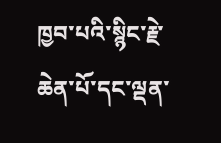ཁྱབ་པའི་སྙིང་རྗེ་ཆེན་པོ་དང་ལྡན་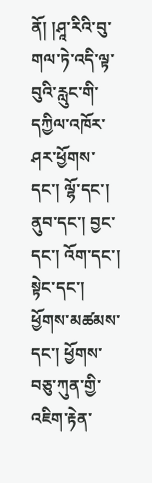ནོ། །ཤཱ་རིའི་བུ་གལ་ཏེ་འདི་ལྟ་བུའི་རླུང་གི་དཀྱིལ་འཁོར་ཤར་ཕྱོགས་དང་། ལྷོ་དང་། ནུབ་དང་། བྱང་དང་། འོག་དང་། སྟེང་དང་། ཕྱོགས་མཚམས་དང་། ཕྱོགས་བཅུ་ཀུན་གྱི་འཇིག་རྟེན་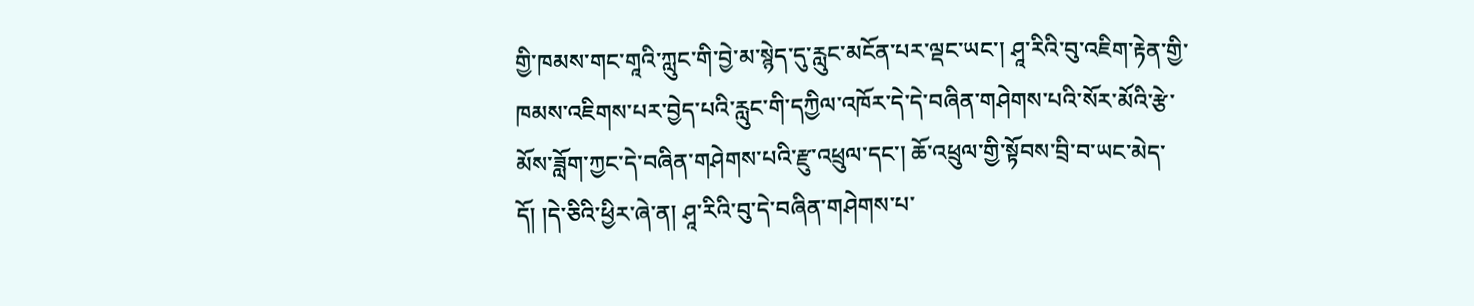གྱི་ཁམས་གང་གཱའི་ཀླུང་གི་བྱེ་མ་སྙེད་དུ་རླུང་མངོན་པར་ལྡང་ཡང་། ཤཱ་རིའི་བུ་འཇིག་རྟེན་གྱི་ཁམས་འཇིགས་པར་བྱེད་པའི་རླུང་གི་དཀྱིལ་འཁོར་དེ་དེ་བཞིན་གཤེགས་པའི་སོར་མོའི་རྩེ་མོས་ཟློག་ཀྱང་དེ་བཞིན་གཤེགས་པའི་རྫུ་འཕྲུལ་དང་། ཆོ་འཕྲུལ་གྱི་སྟོབས་བྲི་བ་ཡང་མེད་དོ། །དེ་ཅིའི་ཕྱིར་ཞེ་ན། ཤཱ་རིའི་བུ་དེ་བཞིན་གཤེགས་པ་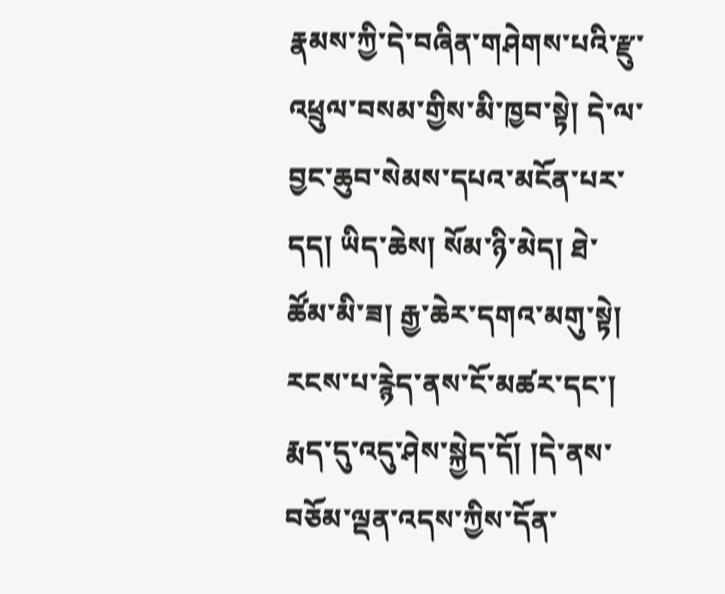རྣམས་ཀྱི་དེ་བཞིན་གཤེགས་པའི་རྫུ་འཕྲུལ་བསམ་གྱིས་མི་ཁྱབ་སྟེ། དེ་ལ་བྱང་ཆུབ་སེམས་དཔའ་མངོན་པར་དད། ཡིད་ཆེས། སོམ་ཉི་མེད། ཐེ་ཚོམ་མི་ཟ། རྒྱ་ཆེར་དགའ་མགུ་སྟེ། རངས་པ་རྙེད་ནས་ངོ་མཚར་དང་། རྨད་དུ་འདུ་ཤེས་སྐྱེད་དོ། །དེ་ནས་བཅོམ་ལྡན་འདས་ཀྱིས་དོན་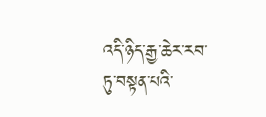འདི་ཉིད་རྒྱ་ཆེར་རབ་ཏུ་བསྟན་པའི་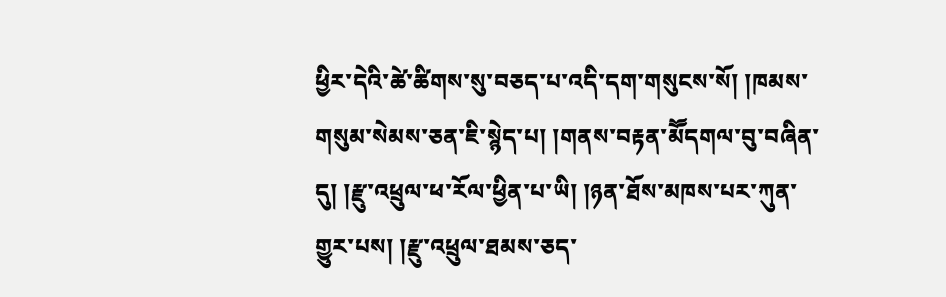ཕྱིར་དེའི་ཚེ་ཚིགས་སུ་བཅད་པ་འདི་དག་གསུངས་སོ། །ཁམས་གསུམ་སེམས་ཅན་ཇི་སྙེད་པ། །གནས་བརྟན་མཽདགལ་བུ་བཞིན་དུ། །རྫུ་འཕྲུལ་ཕ་རོལ་ཕྱིན་པ་ཡི། །ཉན་ཐོས་མཁས་པར་ཀུན་གྱུར་པས། །རྫུ་འཕྲུལ་ཐམས་ཅད་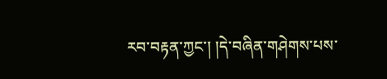རབ་བརྟན་ཀྱང་། །དེ་བཞིན་གཤེགས་པས་